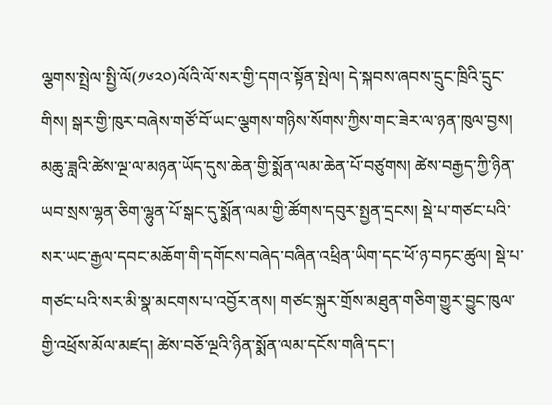ལྕགས་སྤྲེལ་སྤྱི་ལོ(༡༦༢༠)ལོའི་ལོ་སར་གྱི་དགའ་སྟོན་སྤེལ། དེ་སྐབས་ཞབས་དྲུང་ཁྲིའི་དྲུང་གིས། སྒར་གྱི་ཁུར་བཞེས་གཙོ་བོ་ཡང་ལྕགས་གཉིས་སོགས་ཀྱིས་གང་ཟེར་ལ་ཉན་ཁུལ་བྱས། མཆུ་ཟླའི་ཚེས་ལྔ་ལ་མཉན་ཡོད་དུས་ཆེན་གྱི་སྨོན་ལམ་ཆེན་པོ་བཙུགས། ཚེས་བརྒྱད་ཀྱི་ཉིན་ཡབ་སྲས་ལྷན་ཅིག་ལྷུན་པོ་སྒང་དུ་སྨོན་ལམ་གྱི་ཚོགས་དབུར་སྤྱན་དྲངས། སྡེ་པ་གཙང་པའི་སར་ཡང་རྒྱལ་དབང་མཆོག་གི་དགོངས་བཞེད་བཞིན་འཕྲིན་ཡིག་དང་ཕོ་ཉ་བཏང་ཚུལ། སྡེ་པ་གཙང་པའི་སར་མི་སྣ་མངགས་པ་འབྱོར་ནས། གཙང་སྐུར་གྲོས་མཐུན་གཅིག་གྱུར་བྱུང་ཁུལ་གྱི་འཕྲོས་མོལ་མཛད། ཚེས་བཅོ་ལྔའི་ཉིན་སྨོན་ལམ་དངོས་གཞི་དང་།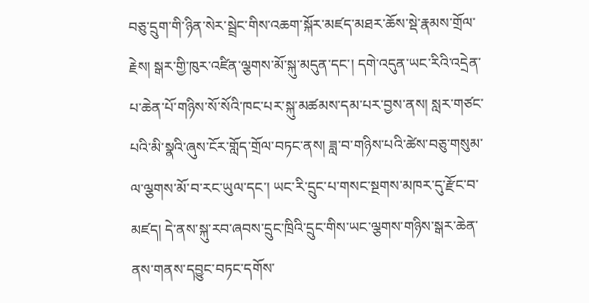བཅུ་དྲུག་གི་ཉིན་སེར་སྦྲེང་གིས་འཆག་སྐོར་མཛད་མཐར་ཆོས་སྡེ་རྣམས་གྲོལ་རྗེས། སྒར་གྱི་ཁུར་འཛིན་ལྕགས་མོ་སྐུ་མདུན་དང་། དགེ་འདུན་ཡང་རིའི་འདྲེན་པ་ཆེན་པོ་གཉིས་སོ་སོའི་ཁང་པར་སྐུ་མཚམས་དམ་པར་བྱས་ནས། སླར་གཙང་པའི་མི་སྣའི་ཞུས་ངོར་གློད་གྲོལ་བཏང་ནས། ཟླ་བ་གཉིས་པའི་ཚེས་བཅུ་གསུམ་ལ་ལྕགས་མོ་བ་རང་ཡུལ་དང་། ཡང་རི་དྲུང་པ་གསང་སྔགས་མཁར་དུ་རྫོང་བ་མཛད། དེ་ནས་སྐུ་རབ་ཞབས་དྲུང་ཁྲིའི་དྲུང་གིས་ཡང་ལྕགས་གཉིས་སྒར་ཆེན་ནས་གནས་དབྱུང་བཏང་དགོས་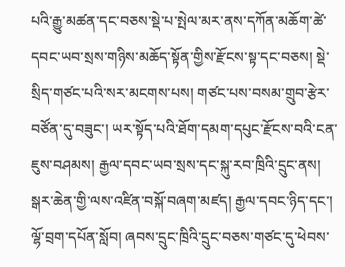པའི་རྒྱུ་མཚན་དང་བཅས་སྡེ་པ་སྤེལ་མར་ནས་དཀོན་མཆོག་ཚེ་དབང་ཡབ་སྲས་གཉིས་མཆོད་སྟོན་གྱིས་རྫོངས་སྟ་དང་བཅས། སྡེ་སྲིད་གཙང་པའི་སར་མངགས་པས། གཙང་པས་བསམ་གྲུབ་རྩེར་བཙོན་དུ་བཟུང་། ཡར་སྟོད་པའི་ཐོག་དམག་དཔུང་རྫོངས་བའི་ངན་ཇུས་བཤམས། རྒྱལ་དབང་ཡབ་སྲས་དང་སྐུ་རབ་ཁྲིའི་དྲུང་ནས། སྒར་ཆེན་གྱི་ལས་འཛིན་བསྐོ་བཞག་མཛད། རྒྱལ་དབང་ཉིད་དང་། ལྷོ་བྲག་དཔོན་སློབ། ཞབས་དྲུང་ཁྲིའི་དྲུང་བཅས་གཙང་དུ་ཕེབས་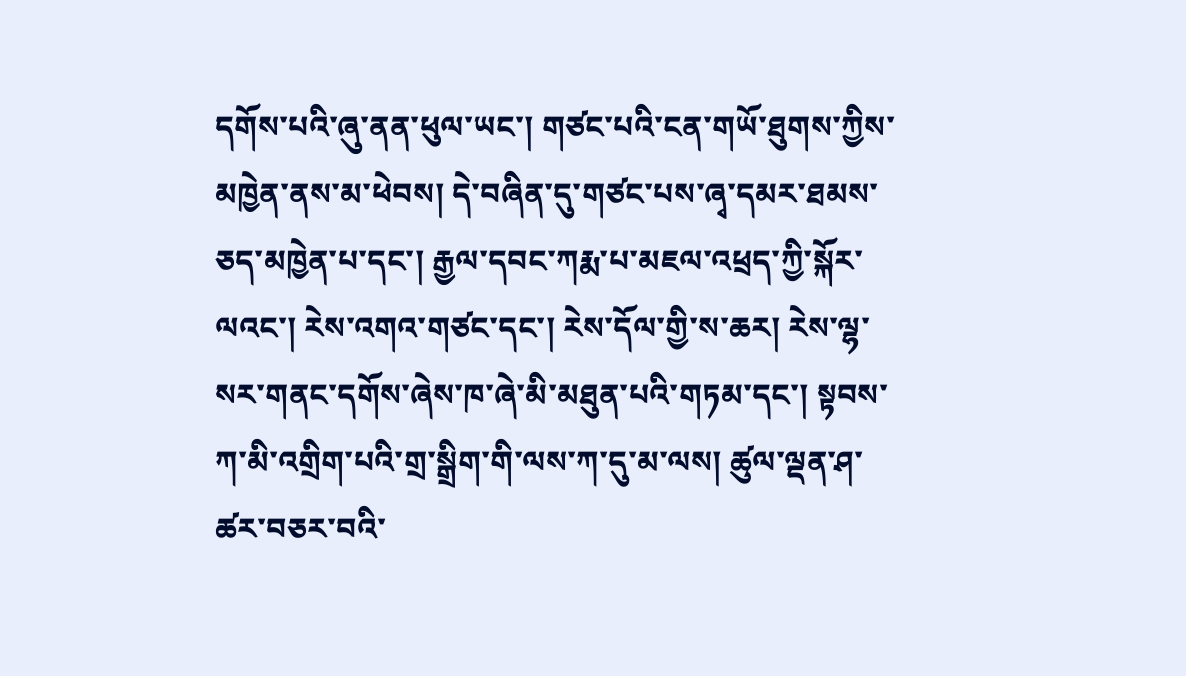དགོས་པའི་ཞུ་ནན་ཕུལ་ཡང་། གཙང་པའི་ངན་གཡོ་ཐུགས་ཀྱིས་མཁྱེན་ནས་མ་ཕེབས། དེ་བཞིན་དུ་གཙང་པས་ཞྭ་དམར་ཐམས་ཅད་མཁྱེན་པ་དང་། རྒྱལ་དབང་ཀརྨ་པ་མཇལ་འཕྲད་ཀྱི་སྐོར་ལའང་། རེས་འགའ་གཙང་དང་། རེས་དོལ་གྱི་ས་ཆར། རེས་ལྷ་སར་གནང་དགོས་ཞེས་ཁ་ཞེ་མི་མཐུན་པའི་གཏམ་དང་། སྟབས་ཀ་མི་འགྲིག་པའི་གྲ་སྒྲིག་གི་ལས་ཀ་དུ་མ་ལས། ཚུལ་ལྡན་ཤ་ཚར་བཅར་བའི་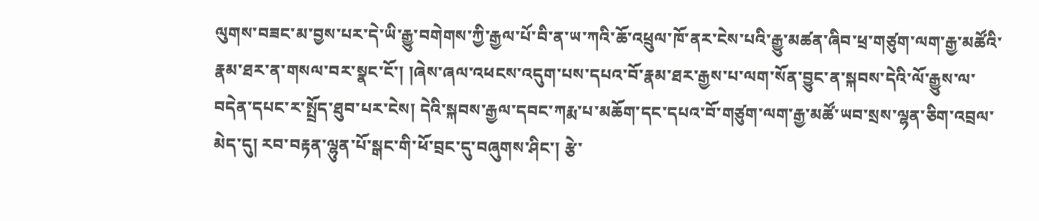ལུགས་བཟང་མ་བྱས་པར་དེ་ཡི་རྒྱུ་བགེགས་ཀྱི་རྒྱལ་པོ་བི་ན་ཡ་ཀའི་ཆོ་འཕྲུལ་ཁོ་ནར་ངེས་པའི་རྒྱུ་མཚན་ཞིབ་ཕྲ་གཙུག་ལག་རྒྱ་མཚོའི་རྣམ་ཐར་ན་གསལ་བར་སྣང་ངོ་། །ཞེས་ཞལ་འཕངས་འདུག་པས་དཔའ་བོ་རྣམ་ཐར་རྒྱས་པ་ལག་སོན་བྱུང་ན་སྐབས་དེའི་ལོ་རྒྱུས་ལ་བདེན་དཔང་ར་སྤྲོད་ཐུབ་པར་ངེས། དེའི་སྐབས་རྒྱལ་དབང་ཀརྨ་པ་མཆོག་དང་དཔའ་བོ་གཙུག་ལག་རྒྱ་མཚོ་ཡབ་སྲས་ལྷན་ཅིག་འབྲལ་མེད་དུ། རབ་བརྟན་ལྷུན་པོ་སྒང་གི་ཕོ་བྲང་དུ་བཞུགས་ཤིང་། རྩེ་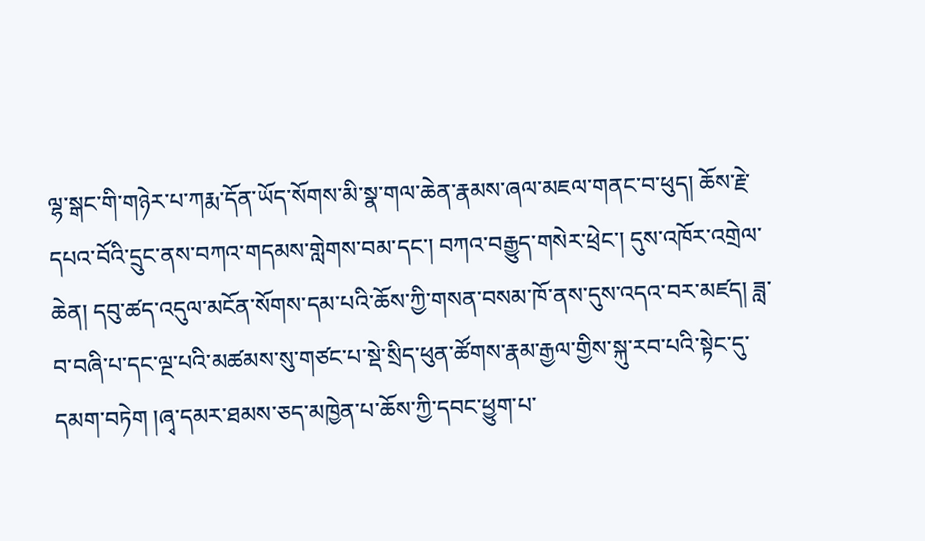ལྷ་སྒང་གི་གཉེར་པ་ཀརྨ་དོན་ཡོད་སོགས་མི་སྣ་གལ་ཆེན་རྣམས་ཞལ་མཇལ་གནང་བ་ཕུད། ཆོས་རྗེ་དཔའ་བོའི་དྲུང་ནས་བཀའ་གདམས་གླེགས་བམ་དང་། བཀའ་བརྒྱུད་གསེར་ཕྲེང་། དུས་འཁོར་འགྲེལ་ཆེན། དབུ་ཚད་འདུལ་མངོན་སོགས་དམ་པའི་ཆོས་ཀྱི་གསན་བསམ་ཁོ་ནས་དུས་འདའ་བར་མཛད། ཟླ་བ་བཞི་པ་དང་ལྔ་པའི་མཚམས་སུ་གཙང་པ་སྡེ་སྲིད་ཕུན་ཚོགས་རྣམ་རྒྱལ་གྱིས་སྐུ་རབ་པའི་སྟེང་དུ་དམག་བཏེག །ཞྭ་དམར་ཐམས་ཅད་མཁྱེན་པ་ཆོས་ཀྱི་དབང་ཕྱུག་པ་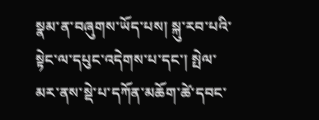སྣམ་ན་བཞུགས་ཡོད་པས། སྐུ་རབ་པའི་སྟེང་ལ་དཔུང་འདེགས་པ་དང་། སྤེལ་མར་ནས་སྡེ་པ་དཀོན་མཆོག་ཚེ་དབང་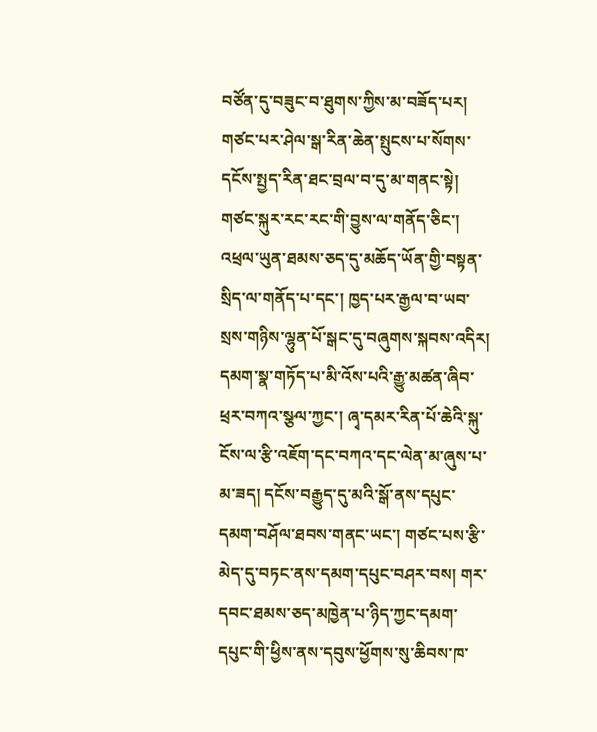བཙོན་དུ་བཟུང་བ་ཐུགས་ཀྱིས་མ་བཟོད་པར། གཙང་པར་ཤེལ་སྒ་རིན་ཆེན་སྤུངས་པ་སོགས་དངོས་སྤྱད་རིན་ཐང་བྲལ་བ་དུ་མ་གནང་སྟེ། གཙང་སྐུར་རང་རང་གི་བྱུས་ལ་གནོད་ཅིང་། འཕྲལ་ཡུན་ཐམས་ཅད་དུ་མཆོད་ཡོན་གྱི་བསྟན་སྲིད་ལ་གནོད་པ་དང་། ཁྱད་པར་རྒྱལ་བ་ཡབ་སྲས་གཉིས་ལྷུན་པོ་སྒང་དུ་བཞུགས་སྐབས་འདིར། དམག་སྣ་གཏོད་པ་མི་འོས་པའི་རྒྱུ་མཚན་ཞིབ་ཕྲར་བཀའ་སྩལ་ཀྱང་། ཞྭ་དམར་རིན་པོ་ཆེའི་སྐུ་ངོས་ལ་རྩི་འཇོག་དང་བཀའ་དང་ལེན་མ་ཞུས་པ་མ་ཟད། དངོས་བརྒྱུད་དུ་མའི་སྒོ་ནས་དཔུང་དམག་བཤོལ་ཐབས་གནང་ཡང་། གཙང་པས་རྩི་མེད་དུ་བཏང་ནས་དམག་དཔུང་བཤར་བས། གར་དབང་ཐམས་ཅད་མཁྱེན་པ་ཉིད་ཀྱང་དམག་དཔུང་གི་ཕྱིས་ནས་དབུས་ཕྱོགས་སུ་ཆིབས་ཁ་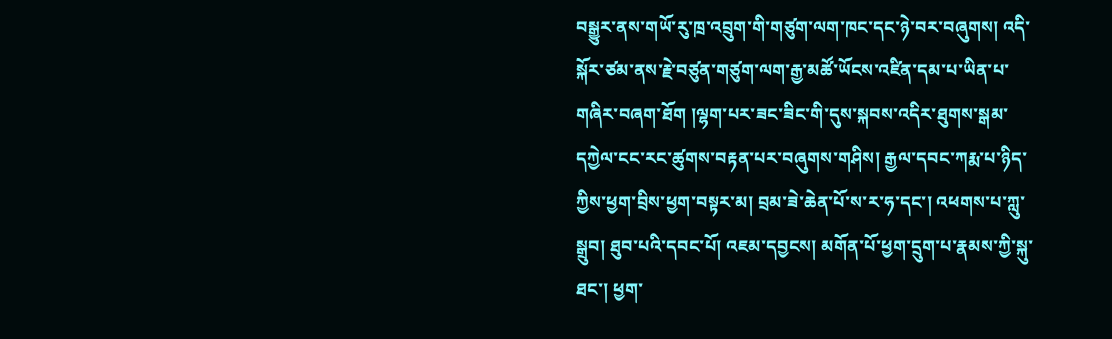བསྒྱུར་ནས་གཡོ་རུ་ཁྲ་འབྲུག་གི་གཙུག་ལག་ཁང་དང་ཉེ་བར་བཞུགས། འདི་སྐོར་ཙམ་ནས་རྗེ་བཙུན་གཙུག་ལག་རྒྱ་མཚོ་ཡོངས་འཛིན་དམ་པ་ཡིན་པ་གཞིར་བཞག་ཐོག །ལྷག་པར་ཟང་ཟིང་གི་དུས་སྐབས་འདིར་ཐུགས་སྒམ་དཀྱེལ་ངང་རང་ཚུགས་བརྟན་པར་བཞུགས་གཤིས། རྒྱལ་དབང་ཀརྨ་པ་ཉིད་ཀྱིས་ཕྱག་བྲིས་ཕྱག་བསྟར་མ། བྲམ་ཟེ་ཆེན་པོ་ས་ར་ཧ་དང་། འཕགས་པ་ཀླུ་སྒྲུབ། ཐུབ་པའི་དབང་པོ། འཇམ་དབྱངས། མགོན་པོ་ཕྱག་དྲུག་པ་རྣམས་ཀྱི་སྐུ་ཐང་། ཕྱག་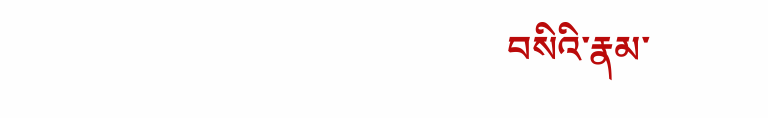བསིའི་རྣམ་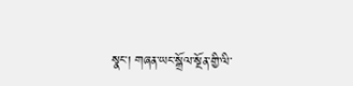སྣང་། གཞན་ཡང་སྒྲོལ་སྔོན་གྱི་ལི་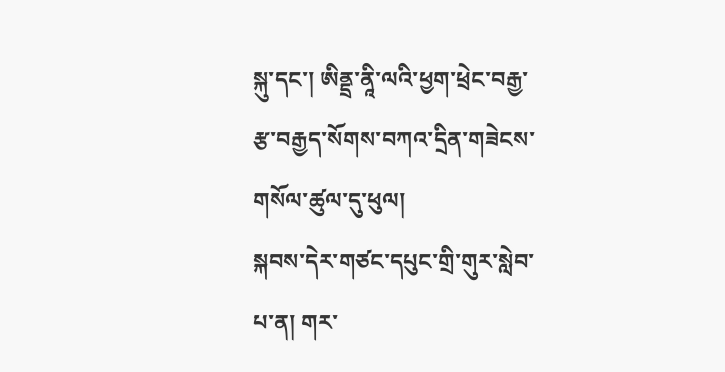སྐུ་དང་། ཨིནྡྲ་ནཱི་ལའི་ཕྱག་ཕྲེང་བརྒྱ་རྩ་བརྒྱད་སོགས་བཀའ་དྲིན་གཟེངས་གསོལ་ཚུལ་དུ་ཕུལ།
སྐབས་དེར་གཙང་དཔུང་གྲི་གུར་སླེབ་པ་ན། གར་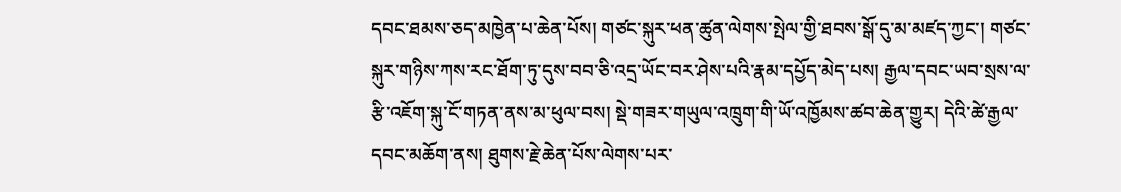དབང་ཐམས་ཅད་མཁྱེན་པ་ཆེན་པོས། གཙང་སྐུར་ཕན་ཚུན་ལེགས་སྤེལ་གྱི་ཐབས་སྒོ་དུ་མ་མཛད་ཀྱང་། གཙང་སྐུར་གཉིས་ཀས་རང་ཐོག་ཏུ་དུས་བབ་ཅི་འདྲ་ཡོང་བར་ཤེས་པའི་རྣམ་དཔྱོད་མེད་པས། རྒྱལ་དབང་ཡབ་སྲས་ལ་རྩི་འཇོག་སྐུ་ངོ་གཏན་ནས་མ་ཕུལ་བས། སྡེ་གཟར་གཡུལ་འཁྲུག་གི་ཡོ་འཁྱོམས་ཚབ་ཆེན་གྱུར། དེའི་ཚེ་རྒྱལ་དབང་མཆོག་ནས། ཐུགས་རྗེ་ཆེན་པོས་ལེགས་པར་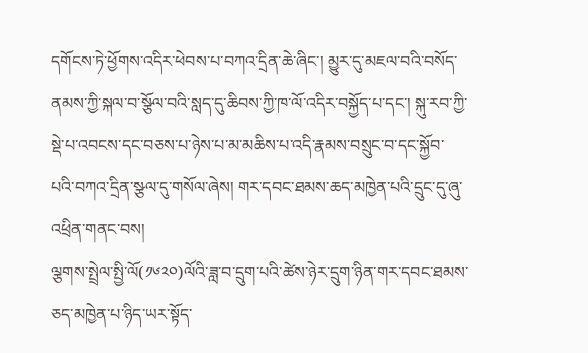དགོངས་ཏེ་ཕྱོགས་འདིར་ཕེབས་པ་བཀའ་དྲིན་ཆེ་ཞིང་། མྱུར་དུ་མཇལ་བའི་བསོད་ནམས་ཀྱི་སྐལ་བ་སྩོལ་བའི་སླད་དུ་ཆིབས་ཀྱི་ཁ་ལོ་འདིར་བསྐྱོད་པ་དང་། སྐུ་རབ་ཀྱི་སྡེ་པ་འབངས་དང་བཅས་པ་ཉེས་པ་མ་མཆིས་པ་འདི་རྣམས་བསྲུང་བ་དང་སྐྱོབ་པའི་བཀའ་དྲིན་སྩལ་དུ་གསོལ་ཞེས། གར་དབང་ཐམས་ཆད་མཁྱེན་པའི་དྲུང་དུ་ཞུ་འཕྲིན་གནང་བས།
ལྕགས་སྤྲེལ་སྤྱི་ལོ(༡༦༢༠)ལོའི་ཟླ་བ་དྲུག་པའི་ཚེས་ཉེར་དྲུག་ཉིན་གར་དབང་ཐམས་ཅད་མཁྱེན་པ་ཉིད་ཡར་སྟོད་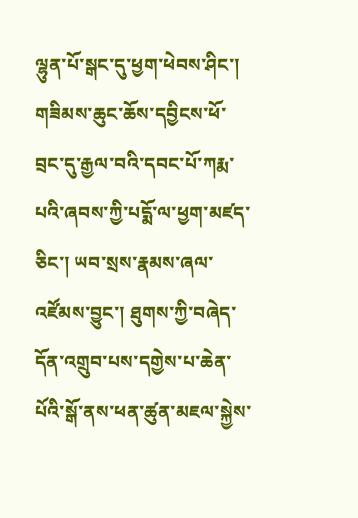ལྷུན་པོ་སྒང་དུ་ཕྱག་ཕེབས་ཤིང་། གཟིམས་ཆུང་ཆོས་དབྱིངས་ཕོ་བྲང་དུ་རྒྱལ་བའི་དབང་པོ་ཀརྨ་པའི་ཞབས་ཀྱི་པདྨོ་ལ་ཕྱག་མཛད་ཅིང་། ཡབ་སྲས་རྣམས་ཞལ་འཛོམས་བྱུང་། ཐུགས་ཀྱི་བཞེད་དོན་འགྲུབ་པས་དགྱེས་པ་ཆེན་པོའི་སྒོ་ནས་ཕན་ཚུན་མཇལ་སྐྱེས་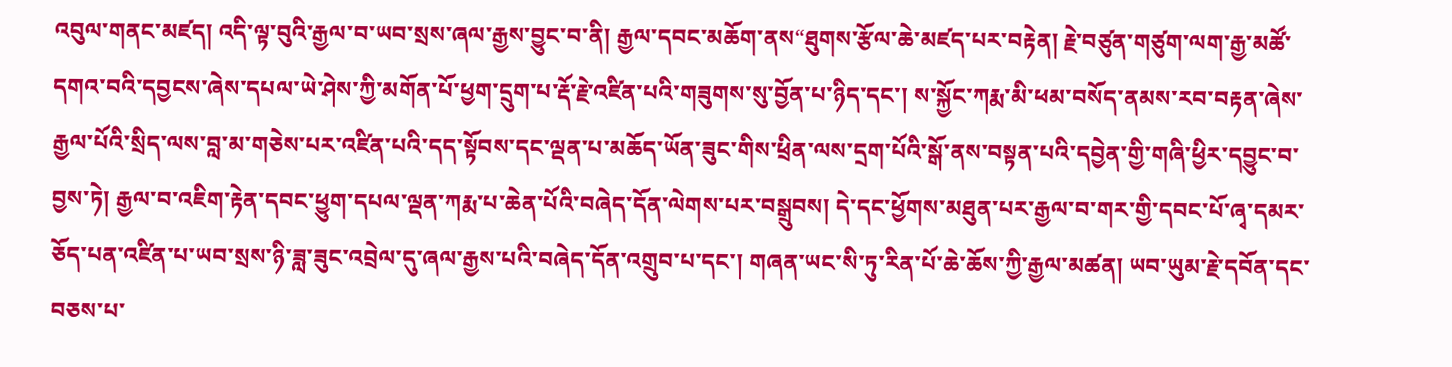འབུལ་གནང་མཛད། འདི་ལྟ་བུའི་རྒྱལ་བ་ཡབ་སྲས་ཞལ་རྒྱས་བྱུང་བ་ནི། རྒྱལ་དབང་མཆོག་ནས“ཐུགས་རྩོལ་ཆེ་མཛད་པར་བརྟེན། རྗེ་བཙུན་གཙུག་ལག་རྒྱ་མཚོ་དགའ་བའི་དབྱངས་ཞེས་དཔལ་ཡེ་ཤེས་ཀྱི་མགོན་པོ་ཕྱག་དྲུག་པ་རྡོ་རྗེ་འཛིན་པའི་གཟུགས་སུ་བྱོན་པ་ཉིད་དང་། ས་སྐྱོང་ཀརྨ་མི་ཕམ་བསོད་ནམས་རབ་བརྟན་ཞེས་རྒྱལ་པོའི་སྲིད་ལས་བླ་མ་གཅེས་པར་འཛིན་པའི་དད་སྟོབས་དང་ལྡན་པ་མཆོད་ཡོན་ཟུང་གིས་ཕྲིན་ལས་དྲག་པོའི་སྒོ་ནས་བསྟན་པའི་དབྱེན་གྱི་གཞི་ཕྱིར་དབྱུང་བ་བྱས་ཏེ། རྒྱལ་བ་འཇིག་རྟེན་དབང་ཕྱུག་དཔལ་ལྡན་ཀརྨ་པ་ཆེན་པོའི་བཞེད་དོན་ལེགས་པར་བསྒྲུབས། དེ་དང་ཕྱོགས་མཐུན་པར་རྒྱལ་བ་གར་གྱི་དབང་པོ་ཞྭ་དམར་ཅོད་པན་འཛིན་པ་ཡབ་སྲས་ཉི་ཟླ་ཟུང་འབྲེལ་དུ་ཞལ་རྒྱས་པའི་བཞེད་དོན་འགྲུབ་པ་དང་། གཞན་ཡང་སི་ཏུ་རིན་པོ་ཆེ་ཆོས་ཀྱི་རྒྱལ་མཚན། ཡབ་ཡུམ་རྗེ་དབོན་དང་བཅས་པ་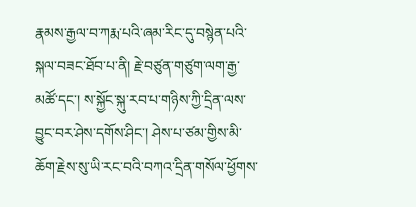རྣམས་རྒྱལ་བ་ཀརྨ་པའི་ཞམ་རིང་དུ་བསྙེན་པའི་སྐལ་བཟང་ཐོབ་པ་ནི། རྗེ་བཙུན་གཙུག་ལག་རྒྱ་མཚོ་དང་། ས་སྐྱོང་སྐུ་རབ་པ་གཉིས་ཀྱི་དྲིན་ལས་བྱུང་བར་ཤེས་དགོས་ཤིང་། ཤེས་པ་ཙམ་གྱིས་མི་ཆོག་རྗེས་སུ་ཡི་རང་བའི་བཀའ་དྲིན་གསོལ་ཕྱོགས་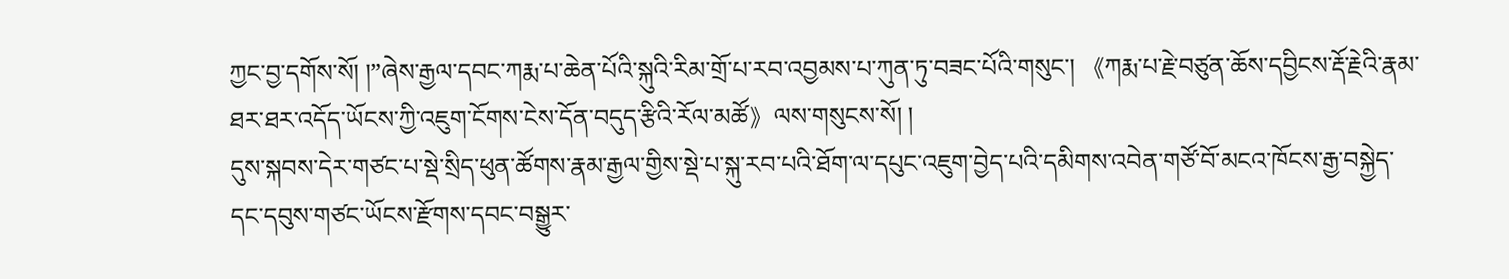ཀྱང་བྱ་དགོས་སོ། །”ཞེས་རྒྱལ་དབང་ཀརྨ་པ་ཆེན་པོའི་སྐུའི་རིམ་གྲོ་པ་རབ་འབྱམས་པ་ཀུན་ཏུ་བཟང་པོའི་གསུང་། 《ཀརྨ་པ་རྗེ་བཙུན་ཆོས་དབྱིངས་རྡོ་རྗེའི་རྣམ་ཐར་ཐར་འདོད་ཡོངས་ཀྱི་འཇུག་ངོགས་ངེས་དོན་བདུད་རྩིའི་རོལ་མཚོ》ལས་གསུངས་སོ། །
དུས་སྐབས་དེར་གཙང་པ་སྡེ་སྲིད་ཕུན་ཚོགས་རྣམ་རྒྱལ་གྱིས་སྡེ་པ་སྐུ་རབ་པའི་ཐོག་ལ་དཔུང་འཇུག་བྱེད་པའི་དམིགས་འབེན་གཙོ་བོ་མངའ་ཁོངས་རྒྱ་བསྐྱེད་དང་དབུས་གཙང་ཡོངས་རྫོགས་དབང་བསྒྱུར་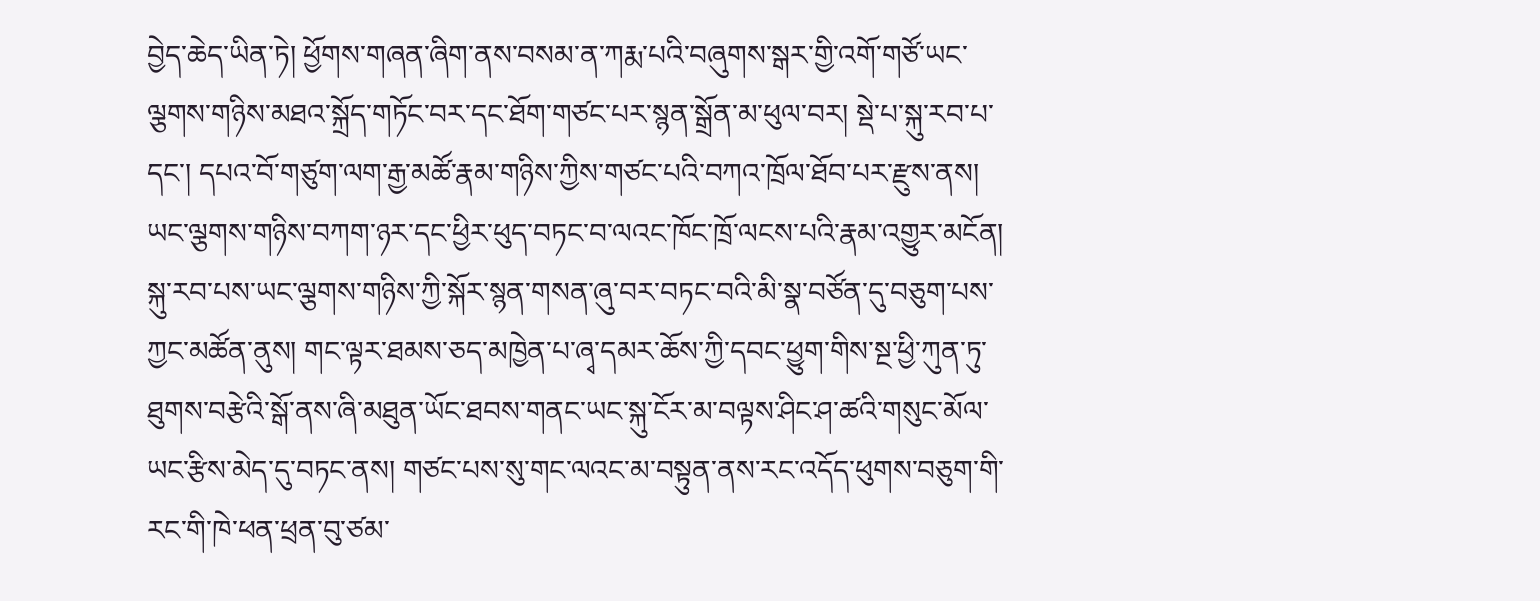བྱེད་ཆེད་ཡིན་ཏེ། ཕྱོགས་གཞན་ཞིག་ནས་བསམ་ན་ཀརྨ་པའི་བཞུགས་སྒར་གྱི་འགོ་གཙོ་ཡང་ལྕགས་གཉིས་མཐའ་སྐྲོད་གཏོང་བར་དང་ཐོག་གཙང་པར་སྙན་སྒྲོན་མ་ཕུལ་བར། སྡེ་པ་སྐུ་རབ་པ་དང་། དཔའ་བོ་གཙུག་ལག་རྒྱ་མཚོ་རྣམ་གཉིས་ཀྱིས་གཙང་པའི་བཀའ་ཁྲོལ་ཐོབ་པར་རྫུས་ནས། ཡང་ལྕགས་གཉིས་བཀག་ཉར་དང་ཕྱིར་ཕུད་བཏང་བ་ལའང་ཁོང་ཁྲོ་ལངས་པའི་རྣམ་འགྱུར་མངོན། སྐུ་རབ་པས་ཡང་ལྕགས་གཉིས་ཀྱི་སྐོར་སྙན་གསན་ཞུ་བར་བཏང་བའི་མི་སྣ་བཙོན་དུ་བཅུག་པས་ཀྱང་མཚོན་ནུས། གང་ལྟར་ཐམས་ཅད་མཁྱེན་པ་ཞྭ་དམར་ཆོས་ཀྱི་དབང་ཕྱུག་གིས་སྔ་ཕྱི་ཀུན་ཏུ་ཐུགས་བརྩེའི་སྒོ་ནས་ཞི་མཐུན་ཡོང་ཐབས་གནང་ཡང་སྐུ་ངོར་མ་བལྟས་ཤིང་ཤ་ཚའི་གསུང་མོལ་ཡང་རྩིས་མེད་དུ་བཏང་ནས། གཙང་པས་སུ་གང་ལའང་མ་བསྟུན་ནས་རང་འདོད་ཕུགས་བཅུག་གི་རང་གི་ཁེ་ཕན་ཕྲན་བུ་ཙམ་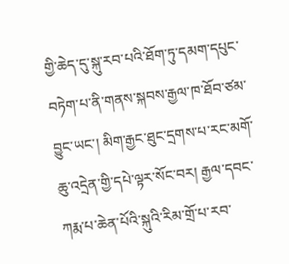གྱི་ཆེད་དུ་སྐུ་རབ་པའི་ཐོག་ཏུ་དམག་དཔུང་བཏེག་པ་ནི་གནས་སྐབས་རྒྱལ་ཁ་ཐོབ་ཙམ་བྱུང་ཡང་། མིག་རྒྱང་ཐུང་དྲགས་པ་རང་མགོ་ཆུ་འདྲེན་གྱི་དཔེ་ལྟར་སོང་བར། རྒྱལ་དབང་ཀརྨ་པ་ཆེན་པོའི་སྐུའི་རིམ་གྲོ་པ་རབ་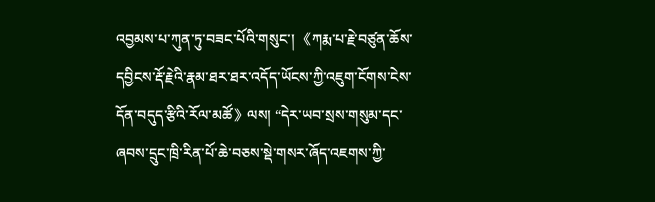འབྱམས་པ་ཀུན་ཏུ་བཟང་པོའི་གསུང་། 《ཀརྨ་པ་རྗེ་བཙུན་ཆོས་དབྱིངས་རྡོ་རྗེའི་རྣམ་ཐར་ཐར་འདོད་ཡོངས་ཀྱི་འཇུག་ངོགས་ངེས་དོན་བདུད་རྩིའི་རོལ་མཚོ》ལས། “དེར་ཡབ་སྲས་གསུམ་དང་ཞབས་དྲུང་ཁྲི་རིན་པོ་ཆེ་བཅས་སྡེ་གསར་ཞོད་འཇགས་ཀྱི་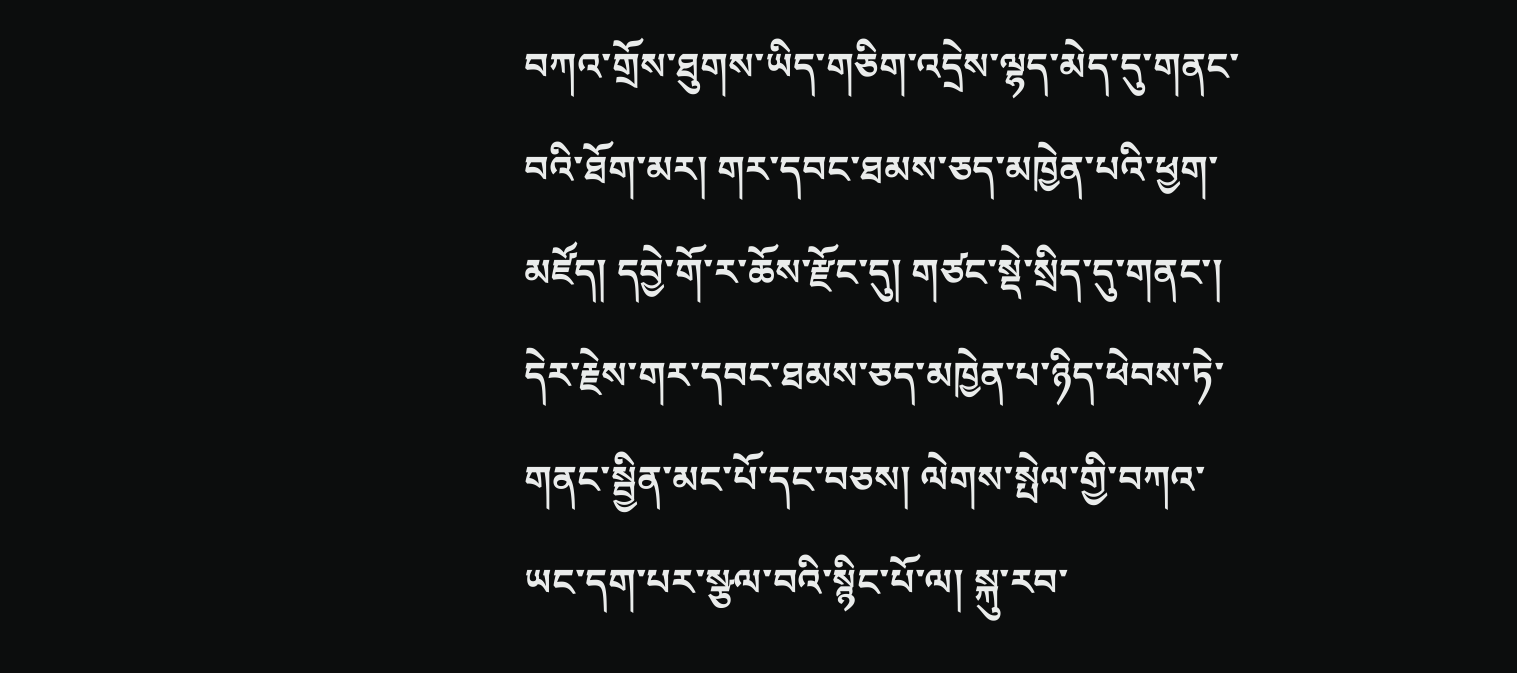བཀའ་གྲོས་ཐུགས་ཡིད་གཅིག་འདྲེས་ལྷད་མེད་དུ་གནང་བའི་ཐོག་མར། གར་དབང་ཐམས་ཅད་མཁྱེན་པའི་ཕྱག་མཛོད། དབྱེ་གོ་ར་ཆོས་རྫོང་དུ། གཙང་སྡེ་སྲིད་དུ་གནང་། དེར་རྗེས་གར་དབང་ཐམས་ཅད་མཁྱེན་པ་ཉིད་ཕེབས་ཏེ་གནང་སྦྱིན་མང་པོ་དང་བཅས། ལེགས་སྤེལ་གྱི་བཀའ་ཡང་དག་པར་སྩལ་བའི་སྙིང་པོ་ལ། སྐུ་རབ་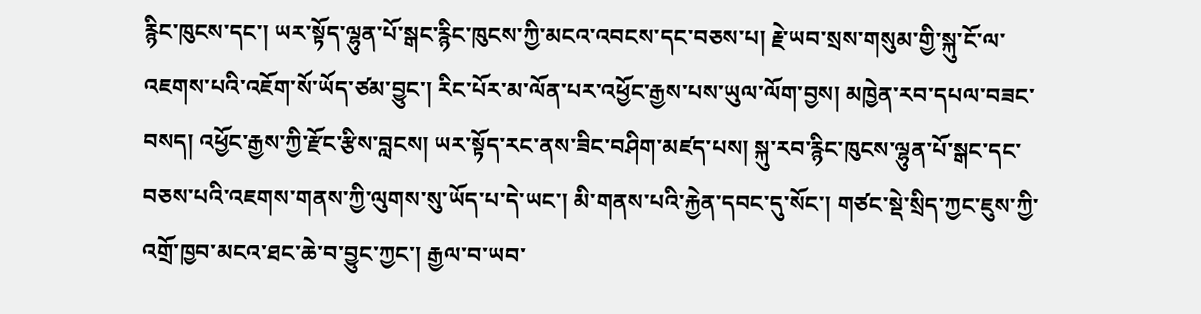རྙིང་ཁུངས་དང་། ཡར་སྟོད་ལྷུན་པོ་སྒང་རྙིང་ཁུངས་ཀྱི་མངའ་འབངས་དང་བཅས་པ། རྗེ་ཡབ་སྲས་གསུམ་གྱི་སྐུ་ངོ་ལ་འཇགས་པའི་འཇོག་སོ་ཡོད་ཙམ་བྱུང་། རིང་པོར་མ་ལོན་པར་འཕྱོང་རྒྱས་པས་ཡུལ་ལོག་བྱས། མཁྱེན་རབ་དཔལ་བཟང་བསད། འཕྱོང་རྒྱས་ཀྱི་རྫོང་རྩིས་བླངས། ཡར་སྟོད་རང་ནས་ཟིང་བཤིག་མཛད་པས། སྐུ་རབ་རྙིང་ཁུངས་ལྷུན་པོ་སྒང་དང་བཅས་པའི་འཇགས་གནས་ཀྱི་ལུགས་སུ་ཡོད་པ་དེ་ཡང་། མི་གནས་པའི་རྐྱེན་དབང་དུ་སོང་། གཙང་སྡེ་སྲིད་ཀྱང་ཇུས་ཀྱི་འགྲོ་ཁྱབ་མངའ་ཐང་ཆེ་བ་བྱུང་ཀྱང་། རྒྱལ་བ་ཡབ་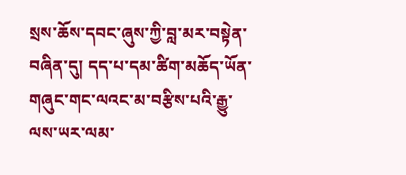སྲས་ཆོས་དབང་ཞུས་ཀྱི་བླ་མར་བསྟེན་བཞིན་དུ། དད་པ་དམ་ཚིག་མཆོད་ཡོན་གཞུང་གང་ལའང་མ་བརྩིས་པའི་རྒྱུ་ལས་ཡར་ལམ་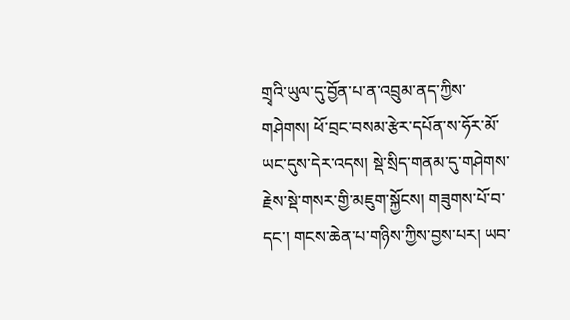གྲྭའི་ཡུལ་དུ་བྱོན་པ་ན་འབྲུམ་ནད་ཀྱིས་གཤེགས། ཕོ་བྲང་བསམ་རྩེར་དཔོན་ས་ཧོར་མོ་ཡང་དུས་དེར་འདས། སྡེ་སྲིད་གནམ་དུ་གཤེགས་རྗེས་སྡེ་གསར་གྱི་མཇུག་སྐྱོངས། གཟུགས་པོ་བ་དང་། གངས་ཆེན་པ་གཉིས་ཀྱིས་བྱས་པར། ཡབ་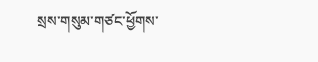སྲས་གསུམ་གཙང་ཕྱོགས་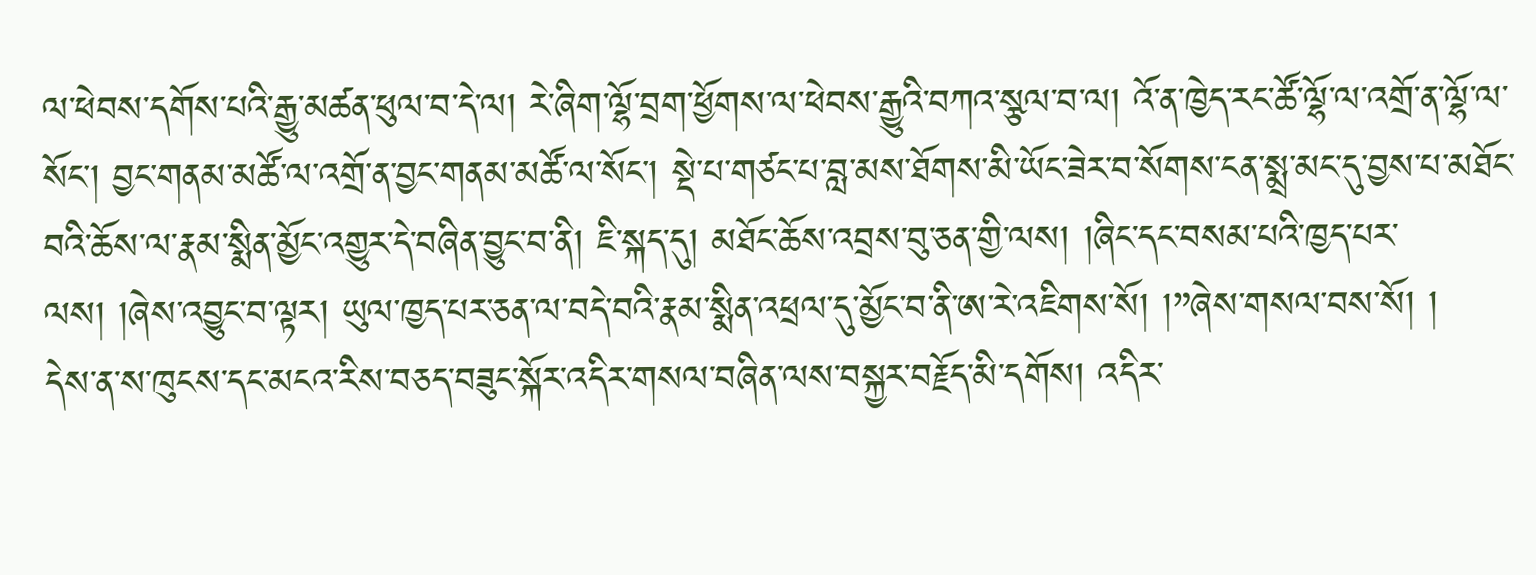ལ་ཕེབས་དགོས་པའི་རྒྱུ་མཚན་ཕུལ་བ་དེ་ལ། རེ་ཞིག་ལྷོ་བྲག་ཕྱོགས་ལ་ཕེབས་རྒྱུའི་བཀའ་སྩལ་བ་ལ། འོ་ན་ཁྱེད་རང་ཚོ་ལྷོ་ལ་འགྲོ་ན་ལྷོ་ལ་སོང་། བྱང་གནམ་མཚོ་ལ་འགྲོ་ན་བྱང་གནམ་མཚོ་ལ་སོང་། སྡེ་པ་གཙང་པ་བླ་མས་ཐོགས་མི་ཡོང་ཟེར་བ་སོགས་ངན་སྨྲ་མང་དུ་བྱས་པ་མཐོང་བའི་ཆོས་ལ་རྣམ་སྨིན་མྱོང་འགྱུར་དེ་བཞིན་བྱུང་བ་ནི། ཇི་སྐད་དུ། མཐོང་ཆོས་འབྲས་བུ་ཅན་གྱི་ལས། །ཞིང་དང་བསམ་པའི་ཁྱད་པར་ལས། །ཞེས་འབྱུང་བ་ལྟར། ཡུལ་ཁྱད་པར་ཅན་ལ་བདེ་བའི་རྣམ་སྨིན་འཕྲལ་དུ་མྱོང་བ་ནི་ཨ་རེ་འཇིགས་སོ། །”ཞེས་གསལ་བས་སོ། །
དེས་ན་ས་ཁུངས་དང་མངའ་རིས་བཅད་བཟུང་སྐོར་འདིར་གསལ་བཞིན་ལས་བསྐྱར་བརྗོད་མི་དགོས། འདིར་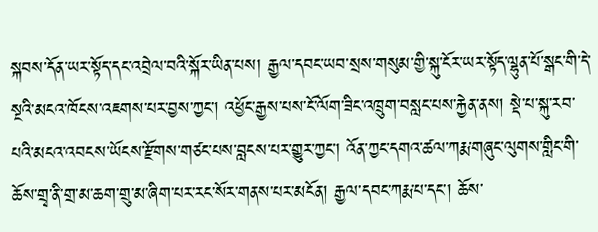སྐབས་དོན་ཡར་སྟོད་དང་འབྲེལ་བའི་སྐོར་ཡིན་པས། རྒྱལ་དབང་ཡབ་སྲས་གསུམ་གྱི་སྐུ་ངོར་ཡར་སྟོད་ལྷུན་པོ་སྒང་གི་དེ་སྔའི་མངའ་ཁོངས་འཇགས་པར་བྱས་ཀྱང་། འཕྱོང་རྒྱས་པས་ངོ་ལོག་ཟིང་འཁྲུག་བསླང་པས་རྐྱེན་ནས། སྡེ་པ་སྐུ་རབ་པའི་མངའ་འབངས་ཡོངས་རྫོགས་གཙང་པས་བླངས་པར་གྱུར་ཀྱང་། འོན་ཀྱང་དགའ་ཚལ་ཀརྨ་གཞུང་ལུགས་གླིང་གི་ཆོས་གྲྭ་ནི་གྲ་མ་ཆག་གྲུ་མ་ཞིག་པར་རང་སོར་གནས་པར་མངོན། རྒྱལ་དབང་ཀརྨ་པ་དང་། ཆོས་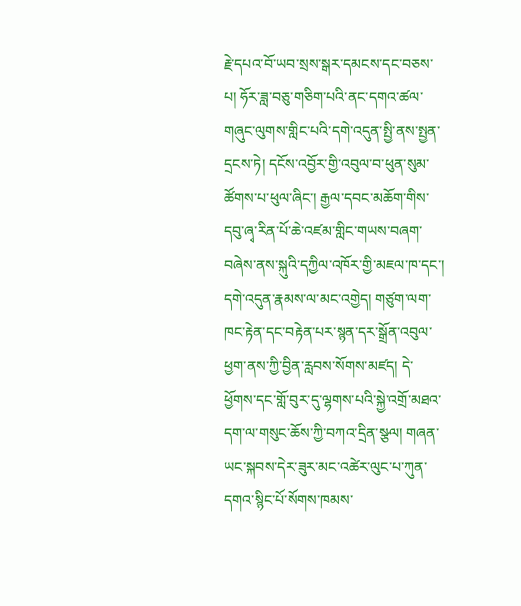རྗེ་དཔའ་བོ་ཡབ་སྲས་སྒར་དམངས་དང་བཅས་པ། ཧོར་ཟླ་བཅུ་གཅིག་པའི་ནང་དགའ་ཚལ་གཞུང་ལུགས་གླིང་པའི་དགེ་འདུན་སྤྱི་ནས་སྤྱན་དྲངས་ཏེ། དངོས་འབྱོར་གྱི་འབུལ་བ་ཕུན་སུམ་ཚོགས་པ་ཕུལ་ཞིང་། རྒྱལ་དབང་མཆོག་གིས་དབུ་ཞྭ་རིན་པོ་ཆེ་འཛམ་གླིང་གཡས་བཞག་བཞེས་ནས་སྐུའི་དཀྱིལ་འཁོར་གྱི་མཇལ་ཁ་དང་། དགེ་འདུན་རྣམས་ལ་མང་འགྱེད། གཙུག་ལག་ཁང་རྟེན་དང་བརྟེན་པར་སྙན་དར་སྒྲོན་འབུལ་ཕྱག་ནས་ཀྱི་བྱིན་རླབས་སོགས་མཛད། དེ་ཕྱོགས་དང་གློ་བུར་དུ་ལྷགས་པའི་སྐྱེ་འགྲོ་མཐའ་དག་ལ་གསུང་ཆོས་ཀྱི་བཀའ་དྲིན་སྩལ། གཞན་ཡང་སྐབས་དེར་ཟུར་མང་འཚེར་ལུང་པ་ཀུན་དགའ་སྙིང་པོ་སོགས་ཁམས་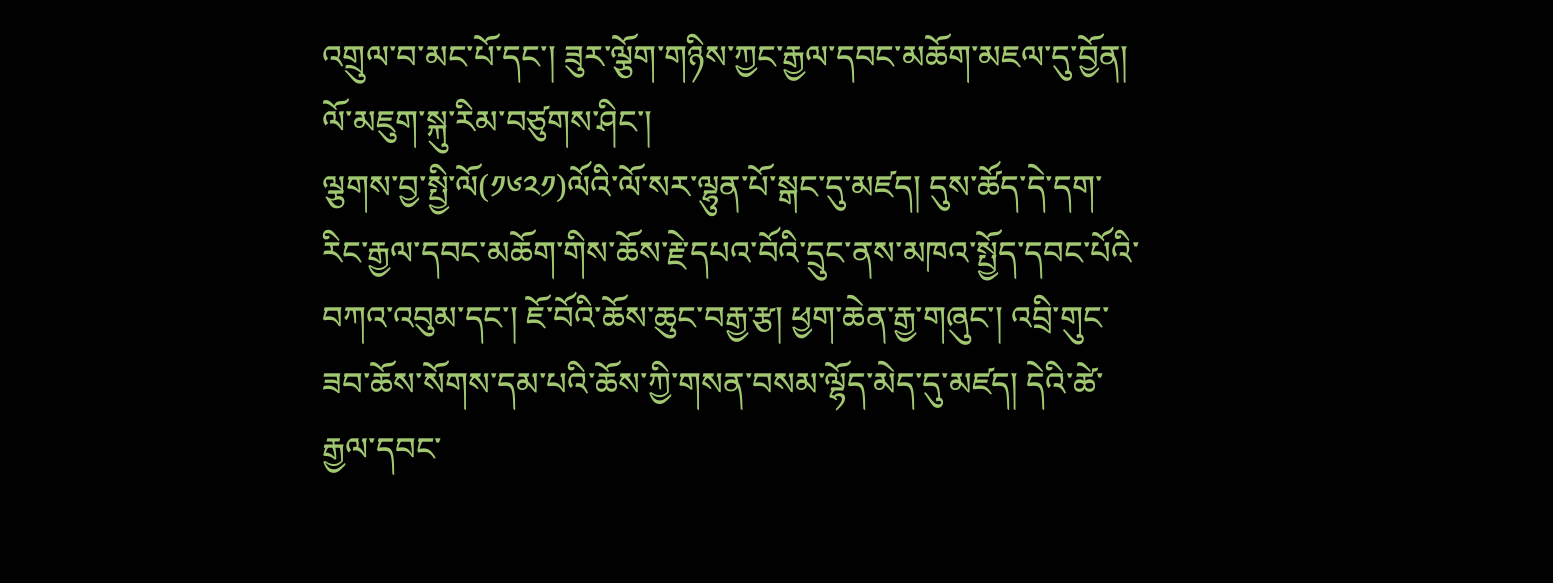འགྲུལ་བ་མང་པོ་དང་། ཟུར་ལྕོག་གཉིས་ཀྱང་རྒྱལ་དབང་མཆོག་མཇལ་དུ་བྱོན། ལོ་མཇུག་སྐུ་རིམ་བཙུགས་ཤིང་།
ལྕགས་བྱ་སྤྱི་ལོ(༡༦༢༡)ལོའི་ལོ་སར་ལྷུན་པོ་སྒང་དུ་མཛད། དུས་ཚོད་དེ་དག་རིང་རྒྱལ་དབང་མཆོག་གིས་ཆོས་རྗེ་དཔའ་བོའི་དྲུང་ནས་མཁའ་སྤྱོད་དབང་པོའི་བཀའ་འབུམ་དང་། ཇོ་བོའི་ཆོས་ཆུང་བརྒྱ་རྩ། ཕྱག་ཆེན་རྒྱ་གཞུང་། འབྲི་གུང་ཟབ་ཆོས་སོགས་དམ་པའི་ཆོས་ཀྱི་གསན་བསམ་ལྷོད་མེད་དུ་མཛད། དེའི་ཚེ་རྒྱལ་དབང་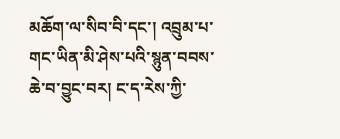མཆོག་ལ་སིབ་བི་དང་། འབྲུམ་པ་གང་ཡིན་མི་ཤེས་པའི་སྙུན་བབས་ཆེ་བ་བྱུང་བར། ང་ད་རེས་ཀྱི་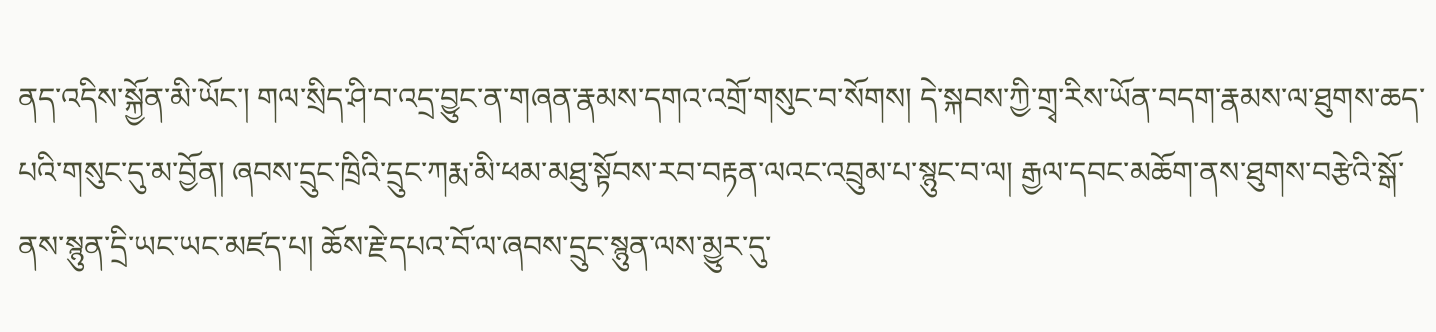ནད་འདིས་སྐྱོན་མི་ཡོང་། གལ་སྲིད་ཤི་བ་འདྲ་བྱུང་ན་གཞན་རྣམས་དགའ་འགྲོ་གསུང་བ་སོགས། དེ་སྐབས་ཀྱི་གྲྭ་རིས་ཡོན་བདག་རྣམས་ལ་ཐུགས་ཆད་པའི་གསུང་དུ་མ་བྱོན། ཞབས་དྲུང་ཁྲིའི་དྲུང་ཀརྨ་མི་ཕམ་མཐུ་སྟོབས་རབ་བརྟན་ལའང་འབྲུམ་པ་སྙུང་བ་ལ། རྒྱལ་དབང་མཆོག་ནས་ཐུགས་བརྩེའི་སྒོ་ནས་སྙུན་དྲི་ཡང་ཡང་མཛད་པ། ཆོས་རྗེ་དཔའ་བོ་ལ་ཞབས་དྲུང་སྙུན་ལས་མྱུར་དུ་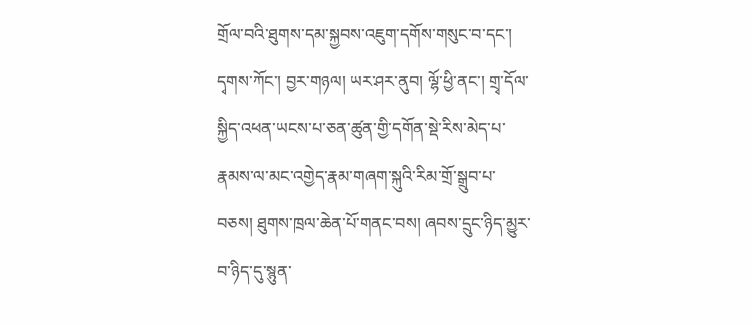གྲོལ་བའི་ཐུགས་དམ་སྐྱབས་འཇུག་དགོས་གསུང་བ་དང་། དྭགས་ཀོང་། བྱར་གཉལ། ཡར་ཤར་ནུབ། ལྷོ་ཕྱི་ནང་། གྲྭ་དོལ་སྐྱིད་འཕན་ཡངས་པ་ཅན་ཚུན་གྱི་དགོན་སྡེ་རིས་མེད་པ་རྣམས་ལ་མང་འགྱེད་རྣམ་གཞག་སྐུའི་རིམ་གྲོ་སྒྲུབ་པ་བཅས། ཐུགས་ཁྲལ་ཆེན་པོ་གནང་བས། ཞབས་དྲུང་ཉིད་མྱུར་བ་ཉིད་དུ་སྙུན་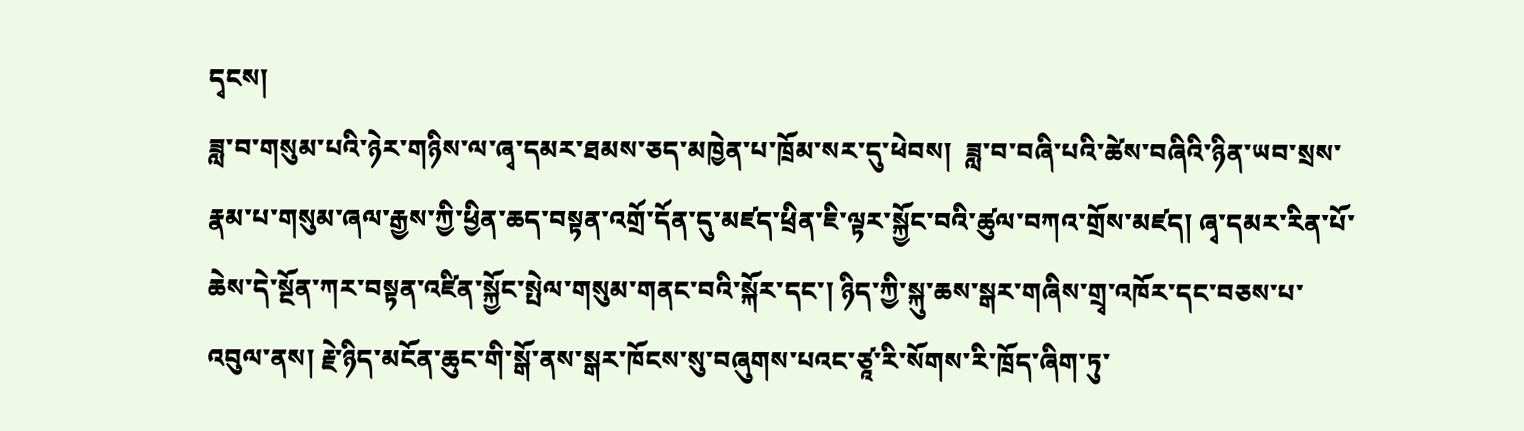དྭངས།
ཟླ་བ་གསུམ་པའི་ཉེར་གཉིས་ལ་ཞྭ་དམར་ཐམས་ཅད་མཁྱེན་པ་ཁྲོམ་སར་དུ་ཕེབས།  ཟླ་བ་བཞི་པའི་ཚེས་བཞིའི་ཉིན་ཡབ་སྲས་རྣམ་པ་གསུམ་ཞལ་རྒྱས་ཀྱི་ཕྱིན་ཆད་བསྟན་འགྲོ་དོན་དུ་མཛད་ཕྲིན་ཇི་ལྟར་སྐྱོང་བའི་ཚུལ་བཀའ་གྲོས་མཛད། ཞྭ་དམར་རིན་པོ་ཆེས་དེ་སྔོན་ཀར་བསྟན་འཛིན་སྐྱོང་སྤེལ་གསུམ་གནང་བའི་སྐོར་དང་། ཉིད་ཀྱི་སྐུ་ཆས་སྒར་གཞིས་གྲྭ་འཁོར་དང་བཅས་པ་འབུལ་ནས། རྗེ་ཉིད་མངོན་ཆུང་གི་སྒོ་ནས་སྒར་ཁོངས་སུ་བཞུགས་པའང་ཙཱ་རི་སོགས་རི་ཁྲོད་ཞིག་ཏུ་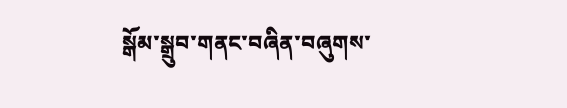སྒོམ་སྒྲུབ་གནང་བཞིན་བཞུགས་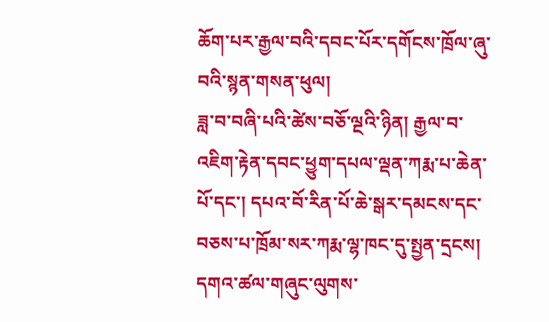ཆོག་པར་རྒྱལ་བའི་དབང་པོར་དགོངས་ཁྲོལ་ཞུ་བའི་སྙན་གསན་ཕུལ།
ཟླ་བ་བཞི་པའི་ཚེས་བཅོ་ལྔའི་ཉིན། རྒྱལ་བ་འཇིག་རྟེན་དབང་ཕྱུག་དཔལ་ལྡན་ཀརྨ་པ་ཆེན་པོ་དང་། དཔའ་བོ་རིན་པོ་ཆེ་སྒར་དམངས་དང་བཅས་པ་ཁྲོམ་སར་ཀརྨ་ལྷ་ཁང་དུ་སྤྱན་དྲངས། དགའ་ཚལ་གཞུང་ལུགས་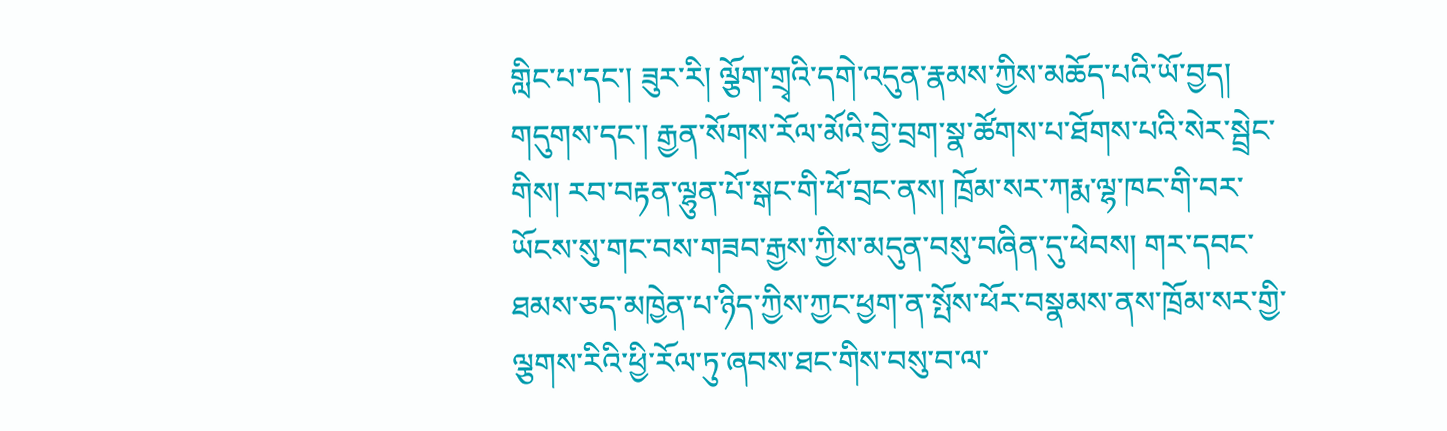གླིང་པ་དང་། ཟུར་རི། ལྕོག་གྲྭའི་དགེ་འདུན་རྣམས་ཀྱིས་མཆོད་པའི་ཡོ་བྱད། གདུགས་དང་། རྒྱན་སོགས་རོལ་མོའི་བྱེ་བྲག་སྣ་ཚོགས་པ་ཐོགས་པའི་སེར་སྦྲེང་གིས། རབ་བརྟན་ལྷུན་པོ་སྒང་གི་ཕོ་བྲང་ནས། ཁྲོམ་སར་ཀརྨ་ལྷ་ཁང་གི་བར་ཡོངས་སུ་གང་བས་གཟབ་རྒྱས་ཀྱིས་མདུན་བསུ་བཞིན་དུ་ཕེབས། གར་དབང་ཐམས་ཅད་མཁྱེན་པ་ཉིད་ཀྱིས་ཀྱང་ཕྱག་ན་སྤོས་ཕོར་བསྣམས་ནས་ཁྲོམ་སར་གྱི་ལྕགས་རིའི་ཕྱི་རོལ་ཏུ་ཞབས་ཐང་གིས་བསུ་བ་ལ་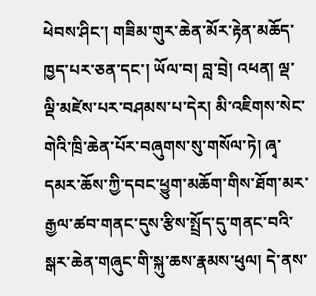ཕེབས་ཤིང་། གཟིམ་གུར་ཆེན་མོར་རྟེན་མཆོད་ཁྱད་པར་ཅན་དང་། ཡོལ་བ། བླ་བྲེ། འཕན། ལྡ་ལྡི་མཛེས་པར་བཤམས་པ་དེར། མི་འཇིགས་སེང་གེའི་ཁྲི་ཆེན་པོར་བཞུགས་སུ་གསོལ་ཏེ། ཞྭ་དམར་ཆོས་ཀྱི་དབང་ཕྱུག་མཆོག་གིས་ཐོག་མར་རྒྱལ་ཚབ་གནང་དུས་རྩིས་སྤྲོད་དུ་གནང་བའི་སྒར་ཆེན་གཞུང་གི་སྐུ་ཆས་རྣམས་ཕུལ། དེ་ནས་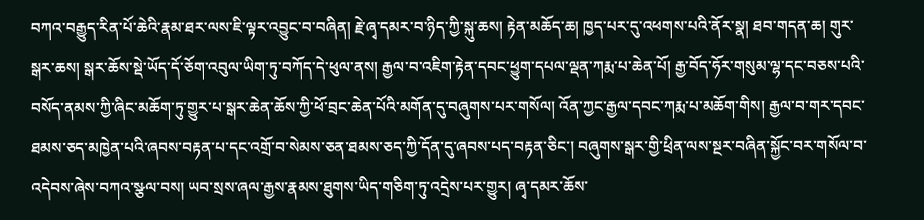བཀའ་བརྒྱུད་རིན་པོ་ཆེའི་རྣམ་ཐར་ལས་ཇི་ལྟར་འབྱུང་བ་བཞིན། རྗེ་ཞྭ་དམར་བ་ཉིད་ཀྱི་སྐུ་ཆས། རྟེན་མཆོད་ཆ། ཁྱད་པར་དུ་འཕགས་པའི་ནོར་སྣ། ཐབ་གདན་ཆ། གུར་སྒར་ཆས། སྒར་ཆོས་སྡེ་ཡོད་དོ་ཅོག་འབུལ་ཡིག་ཏུ་བཀོད་དེ་ཕུལ་ནས། རྒྱལ་བ་འཇིག་རྟེན་དབང་ཕྱུག་དཔལ་ལྡན་ཀརྨ་པ་ཆེན་པོ། རྒྱ་བོད་ཧོར་གསུམ་ལྷ་དང་བཅས་པའི་བསོད་ནམས་ཀྱི་ཞིང་མཆོག་ཏུ་གྱུར་པ་སྒར་ཆེན་ཆོས་ཀྱི་ཕོ་བྲང་ཆེན་པོའི་མགོན་དུ་བཞུགས་པར་གསོལ། འོན་ཀྱང་རྒྱལ་དབང་ཀརྨ་པ་མཆོག་གིས། རྒྱལ་བ་གར་དབང་ཐམས་ཅད་མཁྱེན་པའི་ཞབས་བརྟན་པ་དང་འགྲོ་བ་སེམས་ཅན་ཐམས་ཅད་ཀྱི་དོན་དུ་ཞབས་པད་བརྟན་ཅིང་། བཞུགས་སྒར་གྱི་ཕྲིན་ལས་སྔར་བཞིན་སྐྱོང་བར་གསོལ་བ་འདེབས་ཞེས་བཀའ་སྩལ་བས། ཡབ་སྲས་ཞལ་རྒྱས་རྣམས་ཐུགས་ཡིད་གཅིག་ཏུ་འདྲེས་པར་གྱུར། ཞྭ་དམར་ཆོས་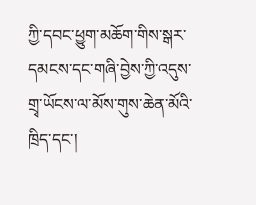ཀྱི་དབང་ཕྱུག་མཆོག་གིས་སྒར་དམངས་དང་གཞི་བྱེས་ཀྱི་འདུས་གྲྭ་ཡོངས་ལ་མོས་གུས་ཆེན་མོའི་ཁྲིད་དང་།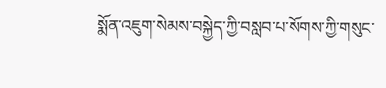སྨོན་འཇུག་སེམས་བསྐྱེད་ཀྱི་བསླབ་པ་སོགས་ཀྱི་གསུང་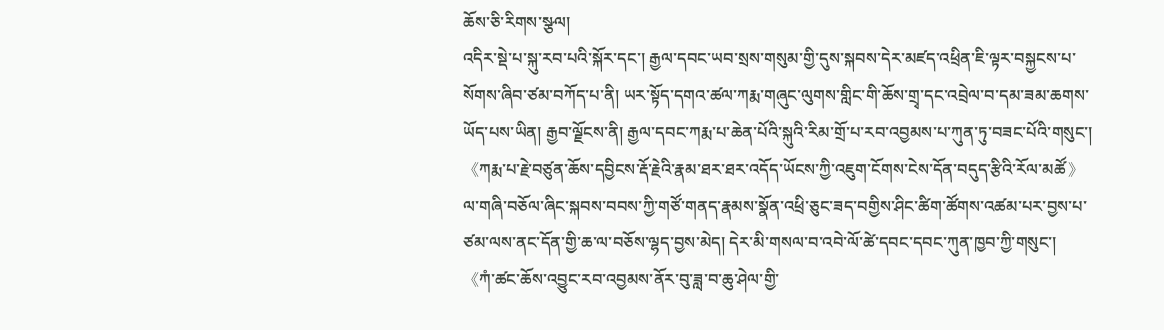ཆོས་ཅི་རིགས་སྩལ།
འདིར་སྡེ་པ་སྐུ་རབ་པའི་སྐོར་དང་། རྒྱལ་དབང་ཡབ་སྲས་གསུམ་གྱི་དུས་སྐབས་དེར་མཛད་འཕྲིན་ཇི་ལྟར་བསྐྱངས་པ་སོགས་ཞིབ་ཙམ་བཀོད་པ་ནི། ཡར་སྟོད་དགའ་ཚལ་ཀརྨ་གཞུང་ལུགས་གླིང་གི་ཆོས་གྲྭ་དང་འབྲེལ་བ་དམ་ཟམ་ཆགས་ཡོད་པས་ཡིན། རྒྱབ་ལྗོངས་ནི། རྒྱལ་དབང་ཀརྨ་པ་ཆེན་པོའི་སྐུའི་རིམ་གྲོ་པ་རབ་འབྱམས་པ་ཀུན་ཏུ་བཟང་པོའི་གསུང་། 《ཀརྨ་པ་རྗེ་བཙུན་ཆོས་དབྱིངས་རྡོ་རྗེའི་རྣམ་ཐར་ཐར་འདོད་ཡོངས་ཀྱི་འཇུག་ངོགས་ངེས་དོན་བདུད་རྩིའི་རོལ་མཚོ》ལ་གཞི་བཅོལ་ཞིང་སྐབས་བབས་ཀྱི་གཙོ་གནད་རྣམས་སྣོན་འཕྲི་ཅུང་ཟད་བགྱིས་ཤིང་ཚིག་ཚོགས་འཚམ་པར་བྱས་པ་ཙམ་ལས་ནང་དོན་གྱི་ཆ་ལ་བཅོས་ལྷད་བྱས་མེད། དེར་མི་གསལ་བ་འབེ་ལོ་ཚེ་དབང་དབང་ཀུན་ཁྱབ་ཀྱི་གསུང་། 《ཀཾ་ཚང་ཆོས་འབྱུང་རབ་འབྱམས་ནོར་བུ་ཟླ་བ་ཆུ་ཤེལ་གྱི་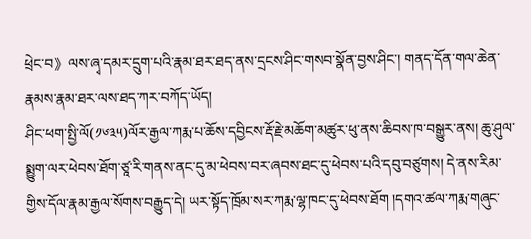ཕྲེང་བ》ལས་ཞྭ་དམར་དྲུག་པའི་རྣམ་ཐར་ཐད་ནས་དྲངས་ཤིང་གསབ་སྣོན་བྱས་ཤིང་། གནད་དོན་གལ་ཆེན་རྣམས་རྣམ་ཐར་ལས་ཐད་ཀར་བཀོད་ཡོད།
ཤིང་ཕག་སྤྱི་ལོ(༡༦༣༥)ལོར་རྒྱལ་ཀརྨ་པ་ཆོས་དབྱིངས་རྡོ་རྗེ་མཆོག་མཚུར་ཕུ་ནས་ཆིབས་ཁ་བསྒྱུར་ནས། ཆུ་ཤུལ་སྨྱུག་ལར་ཕེབས་ཐོག་ཙཱ་རི་གནས་ནང་དུ་མ་ཕེབས་བར་ཞབས་ཐང་དུ་ཕེབས་པའི་དབུ་བཙུགས། དེ་ནས་རིམ་གྱིས་དོལ་རྣམ་རྒྱལ་སོགས་བརྒྱུད་དེ། ཡར་སྟོད་ཁྲོམ་སར་ཀརྨ་ལྷ་ཁང་དུ་ཕེབས་ཐོག །དགའ་ཚལ་ཀརྨ་གཞུང་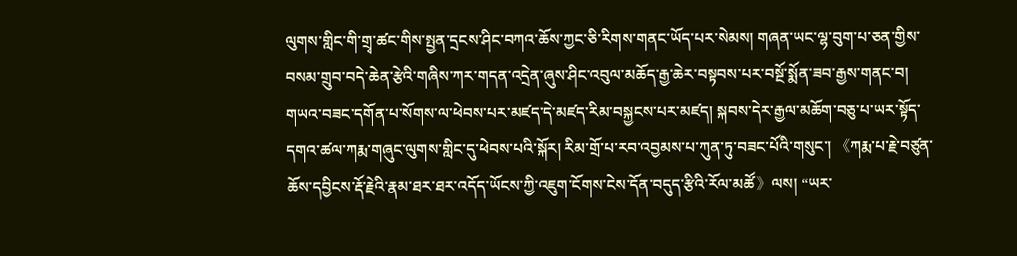ལུགས་གླིང་གི་གྲྭ་ཚང་གིས་སྤྱན་དྲངས་ཤིང་བཀའ་ཆོས་ཀྱང་ཅི་རིགས་གནང་ཡོད་པར་སེམས། གཞན་ཡང་ལྷ་བུག་པ་ཅན་གྱིས་བསམ་གྲུབ་བདེ་ཆེན་རྩེའི་གཞིས་ཀར་གདན་འདྲེན་ཞུས་ཤིང་འབུལ་མཆོད་རྒྱ་ཆེར་བསྟབས་པར་བསྔོ་སྨོན་ཟབ་རྒྱས་གནང་བ། གཡའ་བཟང་དགོན་པ་སོགས་ལ་ཕེབས་པར་མཛད་དེ་མཛད་རིམ་བསྐྱངས་པར་མཛད། སྐབས་དེར་རྒྱལ་མཆོག་བཅུ་པ་ཡར་སྟོད་དགའ་ཚལ་ཀརྨ་གཞུང་ལུགས་གླིང་དུ་ཕེབས་པའི་སྐོར། རིམ་གྲོ་པ་རབ་འབྱམས་པ་ཀུན་ཏུ་བཟང་པོའི་གསུང་། 《ཀརྨ་པ་རྗེ་བཙུན་ཆོས་དབྱིངས་རྡོ་རྗེའི་རྣམ་ཐར་ཐར་འདོད་ཡོངས་ཀྱི་འཇུག་ངོགས་ངེས་དོན་བདུད་རྩིའི་རོལ་མཚོ》ལས། “ཡར་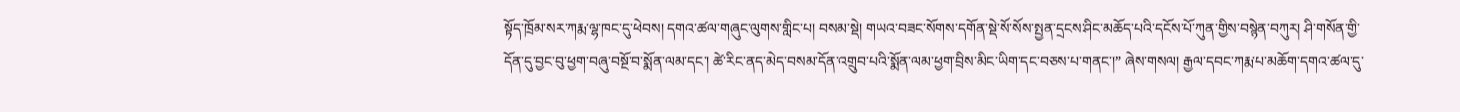སྟོད་ཁྲོམ་སར་ཀརྨ་ལྷ་ཁང་དུ་ཕེབས། དགའ་ཚལ་གཞུང་ལུགས་གླིང་པ། བསམ་སྡེ། གཡའ་བཟང་སོགས་དགོན་སྡེ་སོ་སོས་སྤྱན་དྲངས་ཤིང་མཆོད་པའི་དངོས་པོ་ཀུན་གྱིས་བསྙེན་བཀུར། ཤི་གསོན་གྱི་དོན་དུ་བྱང་བུ་ཕྱག་བཞུ་བསྔོ་བ་སྨོན་ལམ་དང་། ཚེ་རིང་ནད་མེད་བསམ་དོན་འགྲུབ་པའི་སྨོན་ལམ་ཕྱག་བྲིས་མིང་ཡིག་དང་བཅས་པ་གནང་།” ཞེས་གསལ། རྒྱལ་དབང་ཀརྨ་པ་མཆོག་དགའ་ཚལ་དུ་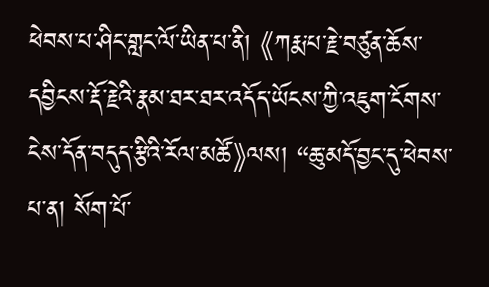ཕེབས་པ་ཤིང་གླང་ལོ་ཡིན་པ་ནི། 《ཀརྨ་པ་རྗེ་བཙུན་ཆོས་དབྱིངས་རྡོ་རྗེའི་རྣམ་ཐར་ཐར་འདོད་ཡོངས་ཀྱི་འཇུག་ངོགས་ངེས་དོན་བདུད་རྩིའི་རོལ་མཚོ》ལས། “ཆུ་མདོ་བྱང་དུ་ཕེབས་པ་ན། སོག་པོ་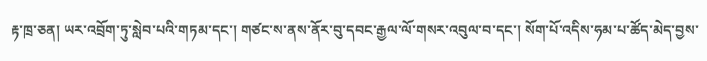རྟ་ཁྲ་ཅན། ཡར་འབྲོག་ཏུ་སླེབ་པའི་གཏམ་དང་། གཙང་ས་ནས་ནོར་བུ་དབང་རྒྱལ་ལོ་གསར་འབུལ་བ་དང་། སོག་པོ་འདིས་ཧམ་པ་ཚོད་མེད་བྱས་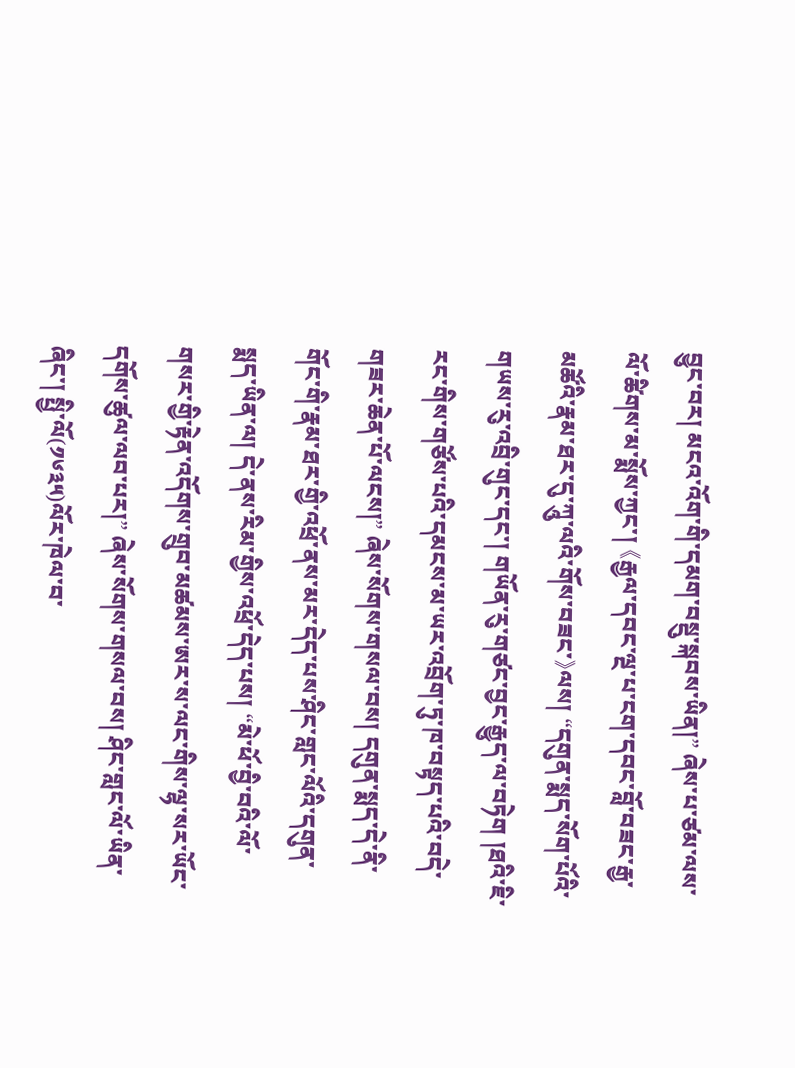བྱུང་བར། མངའ་འོག་གི་དམག་བསྡུ་སྐབས་ཡིན།” ཞེས་པ་ཙམ་ལས་ལོ་ཚིགས་མ་སྨོས་ཀྱང་། 《རྒྱལ་དབང་ལྔ་པ་ངག་དབང་བློ་བཟང་རྒྱ་མཚོའི་རྣམ་ཐར་དུ་ཀཱུ་ལའི་གོས་བཟང་》ལས། “དགུན་སྨད་སོག་པོའི་གཡས་རུ་འབྲི་གུང་དང་། གཡོན་རུ་གཙང་བྱང་རྒྱུད་ལ་བཏེག །ཐའི་ཇི་རང་གིས་གཙོས་པའི་དམངས་མ་ཡར་འབྲོག་ཏུ་ཁ་བསྟད་པའི་བདེ་གཟར་ཆེན་པོ་ལངས།” ཞེས་སོགས་གསལ་བས། དགུན་སྨད་དེ་ནི་གོང་གི་རྣམ་ཐར་གྱི་འཕྲོ་ནས་མར་དེད་པས་ཤིང་གླང་ལོའི་དགུན་སྨད་ཡིན་ལ། དེ་ནས་རིམ་གྱིས་འཕྲོ་དེད་པས། “མེ་ཕོ་བྱི་བའི་ལོ་གསར་གྱི་རྟེན་འདོགས་གྲུབ་མཚམས་ཨར་ས་ལང་གིས་ལྷ་སར་ཡོང་དགོས་ཚུལ་ལབ་པར།” ཞེས་སོགས་གསལ་བས། ཤིང་གླང་ལོ་ཡིན་ཞིང་། སྤྱི་ལོ(༡༦༣༥)ལོར་ཁེལ་བ་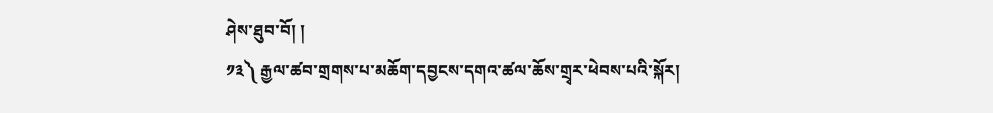ཤེས་ཐུབ་བོ། །
༡༣༽ རྒྱལ་ཚབ་གྲགས་པ་མཆོག་དབྱངས་དགའ་ཚལ་ཆོས་གྲྭར་ཕེབས་པའི་སྐོར།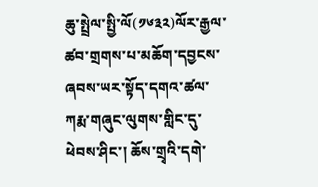ཆུ་སྤྲེལ་སྤྱི་ལོ(༡༦༣༢)ལོར་རྒྱལ་ཚབ་གྲགས་པ་མཆོག་དབྱངས་ཞབས་ཡར་སྟོད་དགའ་ཚལ་ཀརྨ་གཞུང་ལུགས་གླིང་དུ་ཕེབས་ཤིང་། ཆོས་གྲྭའི་དགེ་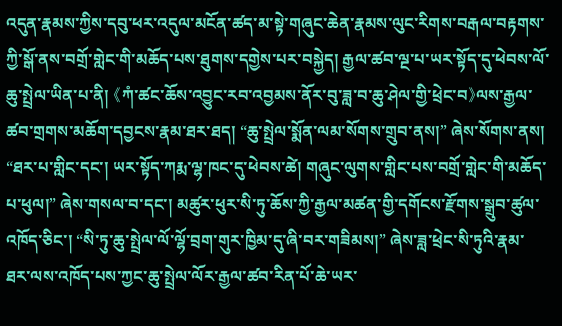འདུན་རྣམས་ཀྱིས་དབུ་ཕར་འདུལ་མངོན་ཚད་མ་སྟེ་གཞུང་ཆེན་རྣམས་ལུང་རིགས་བརྒལ་བརྟགས་ཀྱི་སྒོ་ནས་བགྲོ་གླེང་གི་མཆོད་པས་ཐུགས་དགྱེས་པར་བསྐྱེད། རྒྱལ་ཚབ་ལྔ་པ་ཡར་སྟོད་དུ་ཕེབས་ལོ་ཆུ་སྤྲེལ་ཡིན་པ་ནི། 《ཀཾ་ཚང་ཆོས་འབྱུང་རབ་འབྱམས་ནོར་བུ་ཟླ་བ་ཆུ་ཤེལ་གྱི་ཕྲེང་བ》ལས་རྒྱལ་ཚབ་གྲགས་མཆོག་དབྱངས་རྣམ་ཐར་ཐད། “ཆུ་སྤྲེལ་སྨོན་ལམ་སོགས་གྲུབ་ནས།” ཞེས་སོགས་ནས། “ཐར་པ་གླིང་དང་། ཡར་སྟོད་ཀརྨ་ལྷ་ཁང་དུ་ཕེབས་ཚེ། གཞུང་ལུགས་གླིང་པས་བགྲོ་གླེང་གི་མཆོད་པ་ཕུལ།” ཞེས་གསལ་བ་དང་། མཚུར་ཕུར་སི་ཏུ་ཆོས་ཀྱི་རྒྱལ་མཚན་གྱི་དགོངས་རྫོགས་སྒྲུབ་ཚུལ་འཁོད་ཅིང་། “སི་ཏུ་ཆུ་སྤྲེལ་ལོ་ལྷོ་བྲག་གུར་ཁྱིམ་དུ་ཞི་བར་གཟིམས།” ཞེས་ཟླ་ཕྲེང་སི་ཏུའི་རྣམ་ཐར་ལས་འཁོད་པས་ཀྱང་ཆུ་སྤྲེལ་ལོར་རྒྱལ་ཚབ་རིན་པོ་ཆེ་ཡར་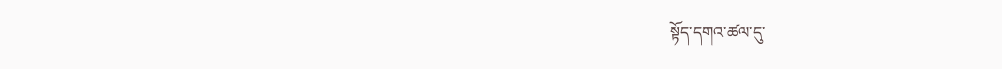སྟོད་དགའ་ཚལ་དུ་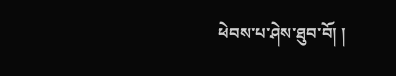ཕེབས་པ་ཤེས་ཐུབ་བོ། །